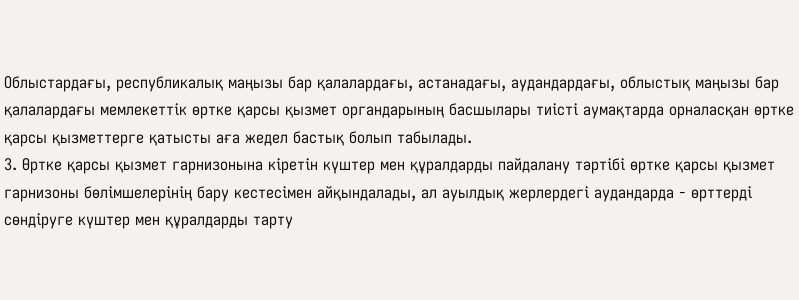Облыстардағы, республикалық маңызы бар қалалардағы, астанадағы, аудандардағы, облыстық маңызы бар қалалардағы мемлекеттік өртке қарсы қызмет органдарының басшылары тиісті аумақтарда орналасқан өртке қарсы қызметтерге қатысты аға жедел бастық болып табылады.
3. Өртке қарсы қызмет гарнизонына кіретін күштер мен құралдарды пайдалану тәртібі өртке қарсы қызмет гарнизоны бөлімшелерінің бару кестесімен айқындалады, ал ауылдық жерлердегі аудандарда - өрттерді сөндіруге күштер мен құралдарды тарту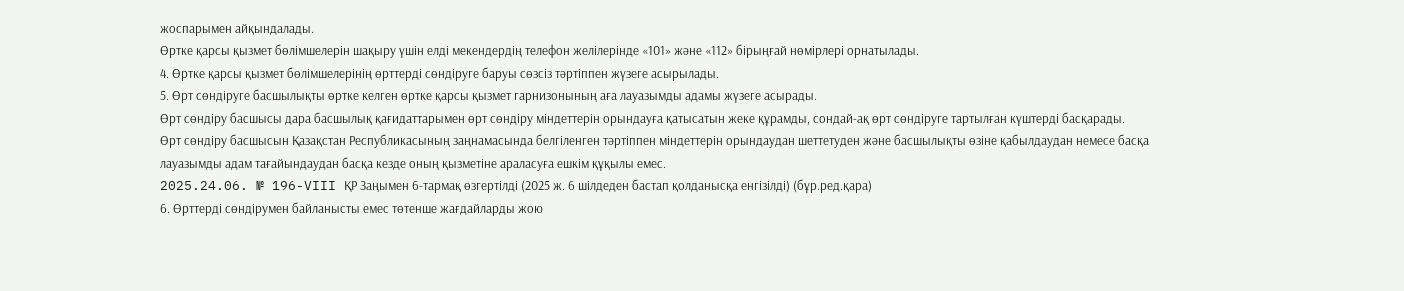жоспарымен айқындалады.
Өртке қарсы қызмет бөлімшелерін шақыру үшін елді мекендердің телефон желілерінде «101» және «112» бірыңғай нөмірлері орнатылады.
4. Өртке қарсы қызмет бөлімшелерінің өрттерді сөндіруге баруы сөзсіз тәртіппен жүзеге асырылады.
5. Өрт сөндіруге басшылықты өртке келген өртке қарсы қызмет гарнизонының аға лауазымды адамы жүзеге асырады.
Өрт сөндіру басшысы дара басшылық қағидаттарымен өрт сөндіру міндеттерін орындауға қатысатын жеке құрамды, сондай-ақ өрт сөндіруге тартылған күштерді басқарады.
Өрт сөндіру басшысын Қазақстан Республикасының заңнамасында белгіленген тәртіппен міндеттерін орындаудан шеттетуден және басшылықты өзіне қабылдаудан немесе басқа лауазымды адам тағайындаудан басқа кезде оның қызметіне араласуға ешкім құқылы емес.
2025.24.06. № 196-VIII ҚР Заңымен 6-тармақ өзгертілді (2025 ж. 6 шілдеден бастап қолданысқа енгізілді) (бұр.ред.қара)
6. Өрттерді сөндірумен байланысты емес төтенше жағдайларды жою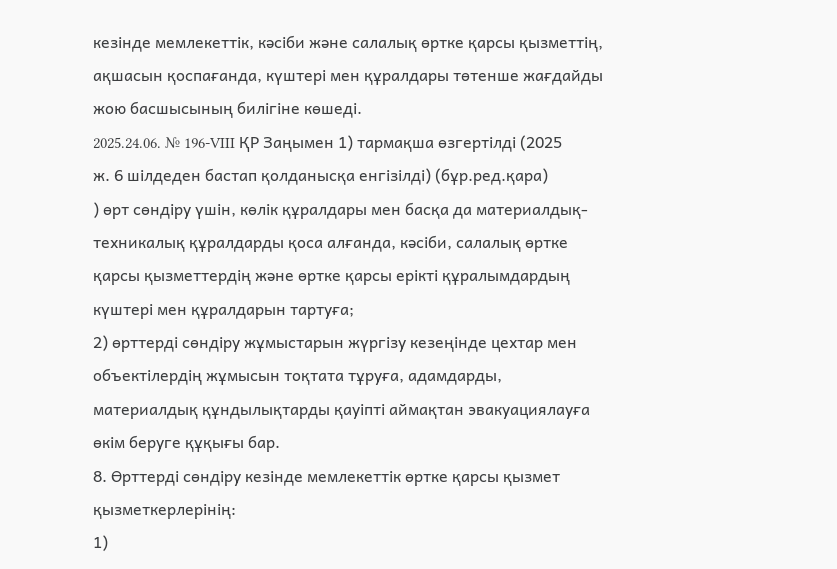кезінде мемлекеттік, кәсіби және салалық өртке қарсы қызметтің, ақшасын қоспағанда, күштері мен құралдары төтенше жағдайды жою басшысының билігіне көшеді.
2025.24.06. № 196-VIII ҚР Заңымен 1) тармақша өзгертілді (2025 ж. 6 шілдеден бастап қолданысқа енгізілді) (бұр.ред.қара)
) өрт сөндіру үшін, көлік құралдары мен басқа да материалдық-техникалық құралдарды қоса алғанда, кәсіби, салалық өртке қарсы қызметтердің және өртке қарсы ерікті құралымдардың күштері мен құралдарын тартуға;
2) өрттерді сөндіру жұмыстарын жүргізу кезеңінде цехтар мен объектілердің жұмысын тоқтата тұруға, адамдарды, материалдық құндылықтарды қауіпті аймақтан эвакуациялауға өкім беруге құқығы бар.
8. Өрттерді сөндіру кезінде мемлекеттік өртке қарсы қызмет қызметкерлерінің:
1)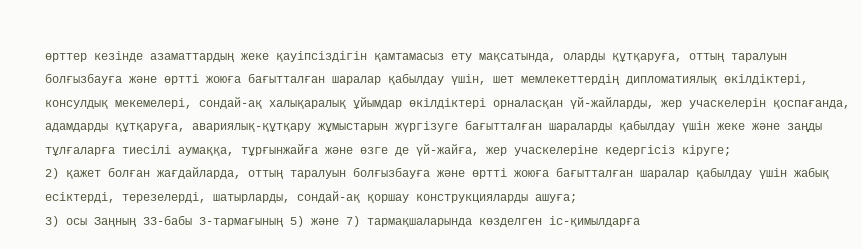өрттер кезінде азаматтардың жеке қауіпсіздігін қамтамасыз ету мақсатында, оларды құтқаруға, оттың таралуын болғызбауға және өртті жоюға бағытталған шаралар қабылдау үшін, шет мемлекеттердің дипломатиялық өкілдіктері, консулдық мекемелері, сондай-ақ халықаралық ұйымдар өкілдіктері орналасқан үй-жайларды, жер учаскелерін қоспағанда, адамдарды құтқаруға, авариялық-құтқару жұмыстарын жүргізуге бағытталған шараларды қабылдау үшін жеке және заңды тұлғаларға тиесілі аумаққа, тұрғынжайға және өзге де үй-жайға, жер учаскелеріне кедергісіз кіруге;
2) қажет болған жағдайларда, оттың таралуын болғызбауға және өртті жоюға бағытталған шаралар қабылдау үшін жабық есіктерді, терезелерді, шатырларды, сондай-ақ қоршау конструкцияларды ашуға;
3) осы Заңның 33-бабы 3-тармағының 5) және 7) тармақшаларында көзделген іс-қимылдарға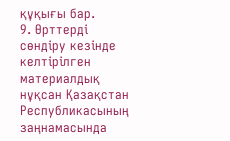құқығы бар.
9. Өрттерді сөндіру кезінде келтірілген материалдық нұқсан Қазақстан Республикасының заңнамасында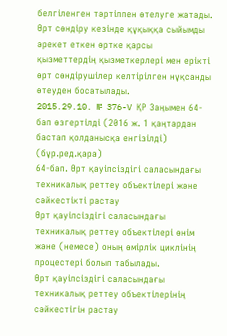белгіленген тәртіппен өтелуге жатады.
Өрт сөндіру кезінде құқыққа сыйымды әрекет еткен өртке қарсы қызметтердің қызметкерлері мен ерікті өрт сөндірушілер келтірілген нұқсанды өтеуден босатылады.
2015.29.10. № 376-V ҚР Заңымен 64-бап өзгертілді (2016 ж. 1 қаңтардан бастап қолданысқа енгізілді) (бұр.ред.қара)
64-бап. Өрт қауіпсіздігі саласындағы техникалық реттеу объектілері және сәйкестікті растау
Өрт қауіпсіздігі саласындағы техникалық реттеу объектілері өнім және (немесе) оның өмірлік циклінің процестері болып табылады.
Өрт қауіпсіздігі саласындағы техникалық реттеу объектілерінің сәйкестігін растау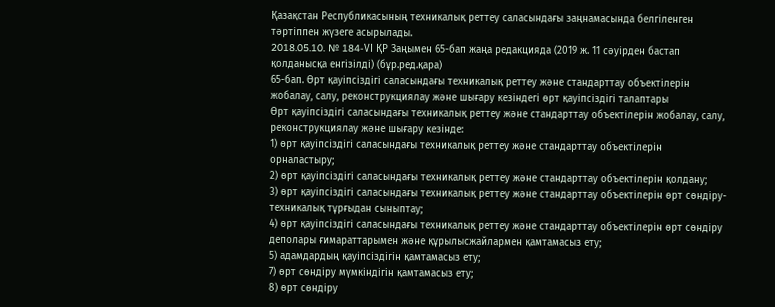Қазақстан Республикасының техникалық реттеу саласындағы заңнамасында белгіленген тәртіппен жүзеге асырылады.
2018.05.10. № 184-VІ ҚР Заңымен 65-бап жаңа редакцияда (2019 ж. 11 сәуірден бастап қолданысқа енгізілді) (бұр.ред.қара)
65-бап. Өрт қауіпсіздігі саласындағы техникалық реттеу және стандарттау объектілерін жобалау, салу, реконструкциялау және шығару кезіндегі өрт қауіпсіздігі талаптары
Өрт қауіпсіздігі саласындағы техникалық реттеу және стандарттау объектілерін жобалау, салу, реконструкциялау және шығару кезінде:
1) өрт қауіпсіздігі саласындағы техникалық реттеу және стандарттау объектілерін орналастыру;
2) өрт қауіпсіздігі саласындағы техникалық реттеу және стандарттау объектілерін қолдану;
3) өрт қауіпсіздігі саласындағы техникалық реттеу және стандарттау объектілерін өрт сөндіру-техникалық тұрғыдан сыныптау;
4) өрт қауіпсіздігі саласындағы техникалық реттеу және стандарттау объектілерін өрт сөндіру деполары ғимараттарымен және құрылысжайлармен қамтамасыз ету;
5) адамдардың қауіпсіздігін қамтамасыз ету;
7) өрт сөндіру мүмкіндігін қамтамасыз ету;
8) өрт сөндіру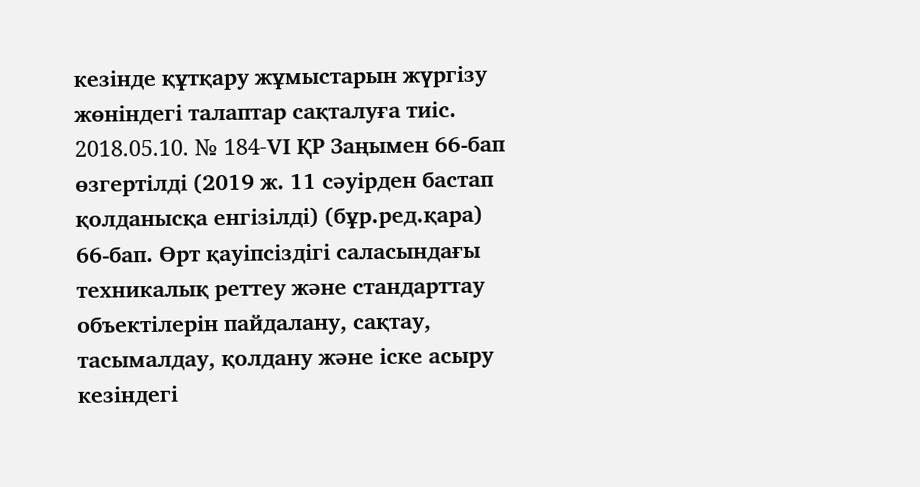кезінде құтқару жұмыстарын жүргізу жөніндегі талаптар сақталуға тиіс.
2018.05.10. № 184-VІ ҚР Заңымен 66-бап өзгертілді (2019 ж. 11 сәуірден бастап қолданысқа енгізілді) (бұр.ред.қара)
66-бап. Өрт қауіпсіздігі саласындағы техникалық реттеу және стандарттау объектілерін пайдалану, сақтау, тасымалдау, қолдану және іске асыру кезіндегі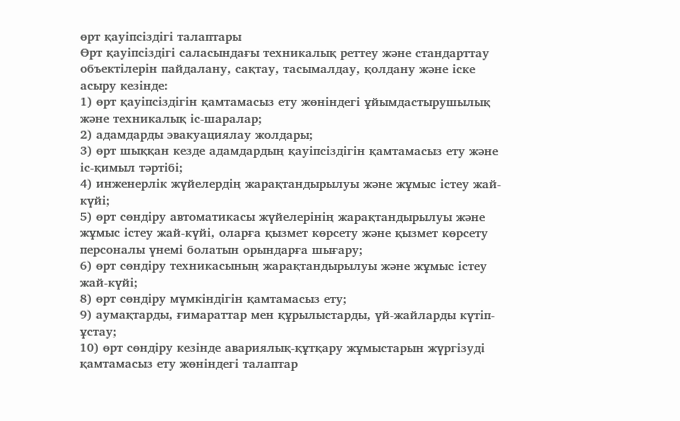өрт қауіпсіздігі талаптары
Өрт қауіпсіздігі саласындағы техникалық реттеу және стандарттау объектілерін пайдалану, сақтау, тасымалдау, қолдану және іске асыру кезінде:
1) өрт қауіпсіздігін қамтамасыз ету жөніндегі ұйымдастырушылық және техникалық іс-шаралар;
2) адамдарды эвакуациялау жолдары;
3) өрт шыққан кезде адамдардың қауіпсіздігін қамтамасыз ету және іс-қимыл тәртібі;
4) инженерлік жүйелердің жарақтандырылуы және жұмыс істеу жай-күйі;
5) өрт сөндіру автоматикасы жүйелерінің жарақтандырылуы және жұмыс істеу жай-күйі, оларға қызмет көрсету және қызмет көрсету персоналы үнемі болатын орындарға шығару;
6) өрт сөндіру техникасының жарақтандырылуы және жұмыс істеу жай-күйі;
8) өрт сөндіру мүмкіндігін қамтамасыз ету;
9) аумақтарды, ғимараттар мен құрылыстарды, үй-жайларды күтіп-ұстау;
10) өрт сөндіру кезінде авариялық-құтқару жұмыстарын жүргізуді қамтамасыз ету жөніндегі талаптар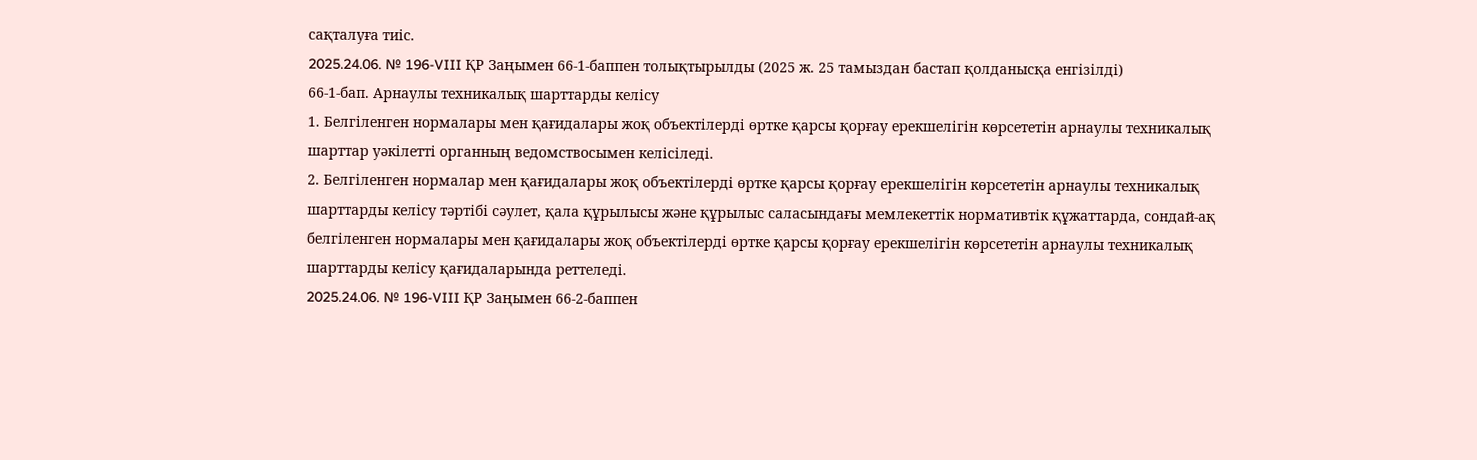сақталуға тиіс.
2025.24.06. № 196-VIII ҚР Заңымен 66-1-баппен толықтырылды (2025 ж. 25 тамыздан бастап қолданысқа енгізілді)
66-1-бап. Арнаулы техникалық шарттарды келісу
1. Белгіленген нормалары мен қағидалары жоқ объектілерді өртке қарсы қорғау ерекшелігін көрсететін арнаулы техникалық шарттар уәкілетті органның ведомствосымен келісіледі.
2. Белгіленген нормалар мен қағидалары жоқ объектілерді өртке қарсы қорғау ерекшелігін көрсететін арнаулы техникалық шарттарды келісу тәртібі сәулет, қала құрылысы және құрылыс саласындағы мемлекеттік нормативтік құжаттарда, сондай-ақ белгіленген нормалары мен қағидалары жоқ объектілерді өртке қарсы қорғау ерекшелігін көрсететін арнаулы техникалық шарттарды келісу қағидаларында реттеледі.
2025.24.06. № 196-VIII ҚР Заңымен 66-2-баппен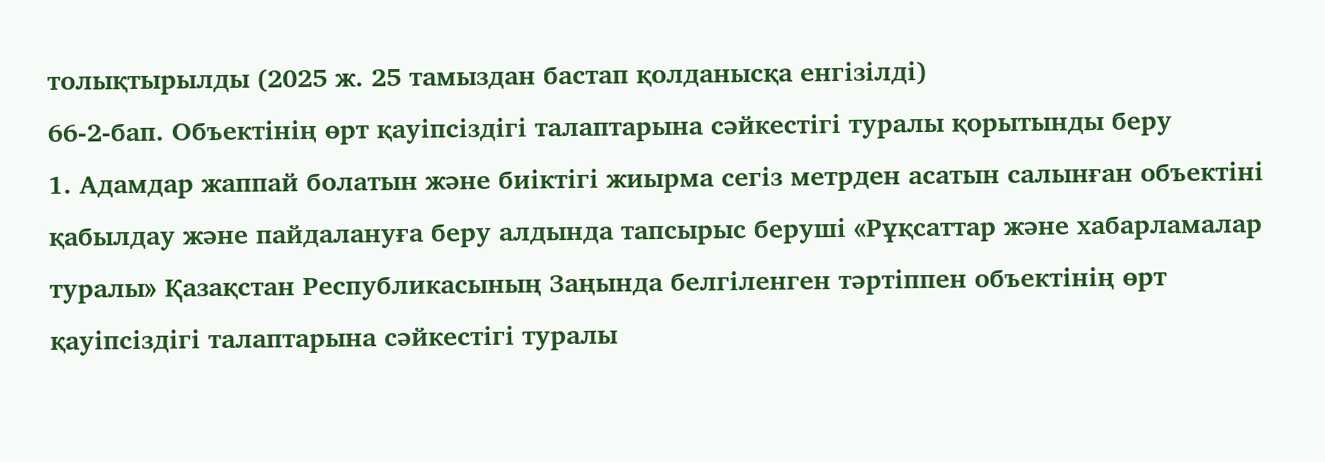толықтырылды (2025 ж. 25 тамыздан бастап қолданысқа енгізілді)
66-2-бап. Объектінің өрт қауіпсіздігі талаптарына сәйкестігі туралы қорытынды беру
1. Адамдар жаппай болатын және биіктігі жиырма сегіз метрден асатын салынған объектіні қабылдау және пайдалануға беру алдында тапсырыс беруші «Рұқсаттар және хабарламалар туралы» Қазақстан Республикасының Заңында белгіленген тәртіппен объектінің өрт қауіпсіздігі талаптарына сәйкестігі туралы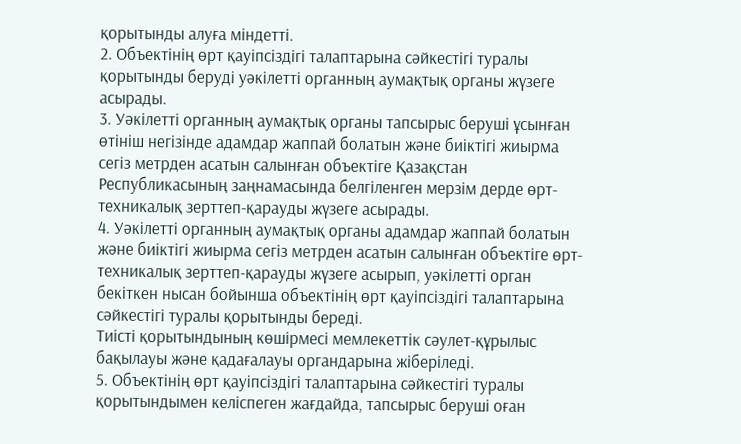қорытынды алуға міндетті.
2. Объектінің өрт қауіпсіздігі талаптарына сәйкестігі туралы қорытынды беруді уәкілетті органның аумақтық органы жүзеге асырады.
3. Уәкілетті органның аумақтық органы тапсырыс беруші ұсынған өтініш негізінде адамдар жаппай болатын және биіктігі жиырма сегіз метрден асатын салынған объектіге Қазақстан Республикасының заңнамасында белгіленген мерзім дерде өрт-техникалық зерттеп-қарауды жүзеге асырады.
4. Уәкілетті органның аумақтық органы адамдар жаппай болатын және биіктігі жиырма сегіз метрден асатын салынған объектіге өрт-техникалық зерттеп-қарауды жүзеге асырып, уәкілетті орган бекіткен нысан бойынша объектінің өрт қауіпсіздігі талаптарына сәйкестігі туралы қорытынды береді.
Тиісті қорытындының көшірмесі мемлекеттік сәулет-құрылыс бақылауы және қадағалауы органдарына жіберіледі.
5. Объектінің өрт қауіпсіздігі талаптарына сәйкестігі туралы қорытындымен келіспеген жағдайда, тапсырыс беруші оған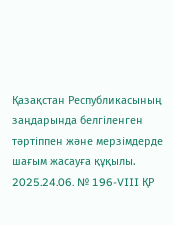Қазақстан Республикасының заңдарында белгіленген тәртіппен және мерзімдерде шағым жасауға құқылы.
2025.24.06. № 196-VIII ҚР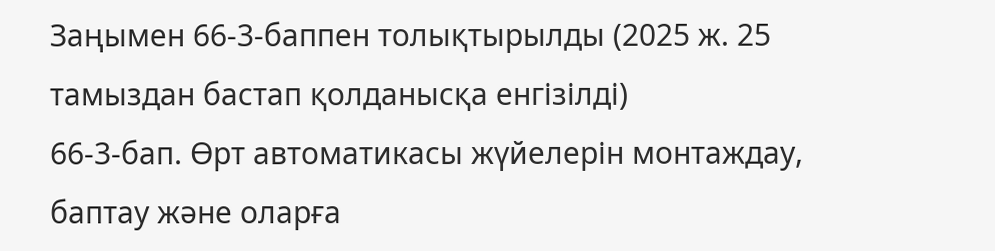Заңымен 66-3-баппен толықтырылды (2025 ж. 25 тамыздан бастап қолданысқа енгізілді)
66-3-бап. Өрт автоматикасы жүйелерін монтаждау, баптау және оларға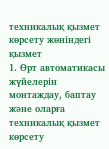техникалық қызмет көрсету жөніндегі қызмет
1. Өрт автоматикасы жүйелерін монтаждау, баптау және оларға техникалық қызмет көрсету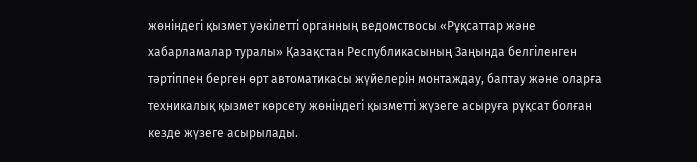жөніндегі қызмет уәкілетті органның ведомствосы «Рұқсаттар және хабарламалар туралы» Қазақстан Республикасының Заңында белгіленген тәртіппен берген өрт автоматикасы жүйелерін монтаждау, баптау және оларға техникалық қызмет көрсету жөніндегі қызметті жүзеге асыруға рұқсат болған кезде жүзеге асырылады.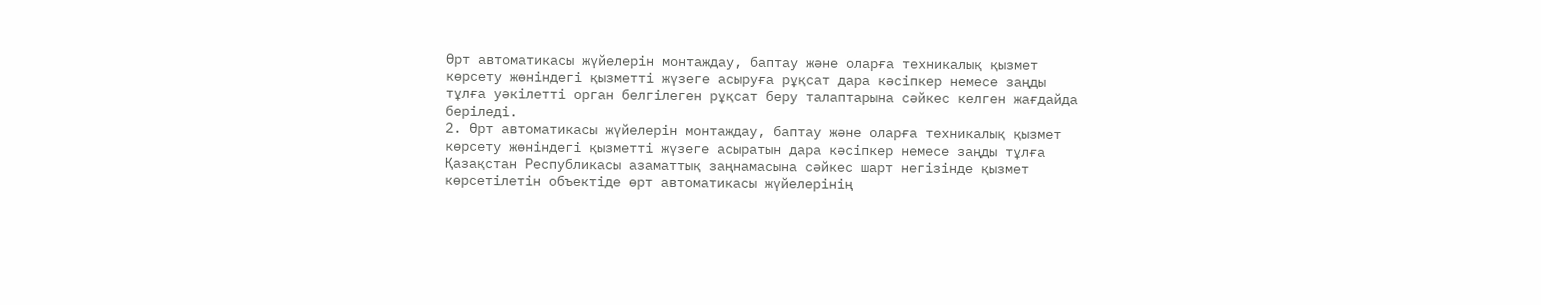Өрт автоматикасы жүйелерін монтаждау, баптау және оларға техникалық қызмет көрсету жөніндегі қызметті жүзеге асыруға рұқсат дара кәсіпкер немесе заңды тұлға уәкілетті орган белгілеген рұқсат беру талаптарына сәйкес келген жағдайда беріледі.
2. Өрт автоматикасы жүйелерін монтаждау, баптау және оларға техникалық қызмет көрсету жөніндегі қызметті жүзеге асыратын дара кәсіпкер немесе заңды тұлға Қазақстан Республикасы азаматтық заңнамасына сәйкес шарт негізінде қызмет көрсетілетін объектіде өрт автоматикасы жүйелерінің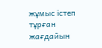жұмыс істеп тұрған жағдайын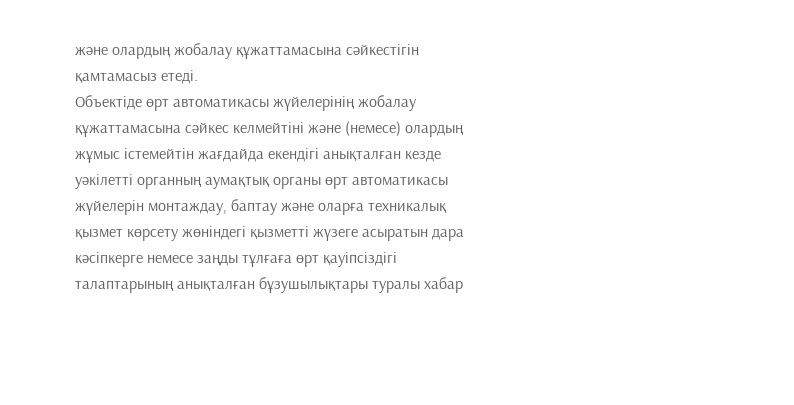және олардың жобалау құжаттамасына сәйкестігін қамтамасыз етеді.
Объектіде өрт автоматикасы жүйелерінің жобалау құжаттамасына сәйкес келмейтіні және (немесе) олардың жұмыс істемейтін жағдайда екендігі анықталған кезде уәкілетті органның аумақтық органы өрт автоматикасы жүйелерін монтаждау, баптау және оларға техникалық қызмет көрсету жөніндегі қызметті жүзеге асыратын дара кәсіпкерге немесе заңды тұлғаға өрт қауіпсіздігі талаптарының анықталған бұзушылықтары туралы хабар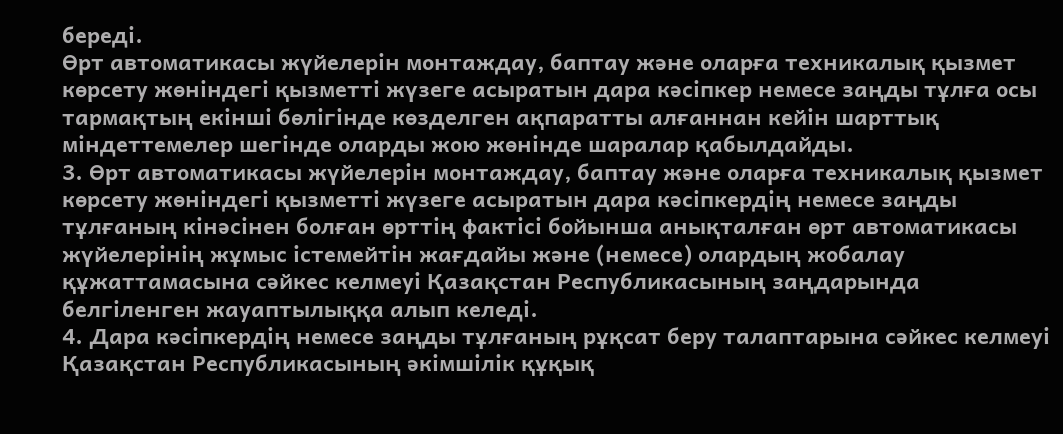береді.
Өрт автоматикасы жүйелерін монтаждау, баптау және оларға техникалық қызмет көрсету жөніндегі қызметті жүзеге асыратын дара кәсіпкер немесе заңды тұлға осы тармақтың екінші бөлігінде көзделген ақпаратты алғаннан кейін шарттық міндеттемелер шегінде оларды жою жөнінде шаралар қабылдайды.
3. Өрт автоматикасы жүйелерін монтаждау, баптау және оларға техникалық қызмет көрсету жөніндегі қызметті жүзеге асыратын дара кәсіпкердің немесе заңды тұлғаның кінәсінен болған өрттің фактісі бойынша анықталған өрт автоматикасы жүйелерінің жұмыс істемейтін жағдайы және (немесе) олардың жобалау құжаттамасына сәйкес келмеуі Қазақстан Республикасының заңдарында белгіленген жауаптылыққа алып келеді.
4. Дара кәсіпкердің немесе заңды тұлғаның рұқсат беру талаптарына сәйкес келмеуі Қазақстан Республикасының әкімшілік құқық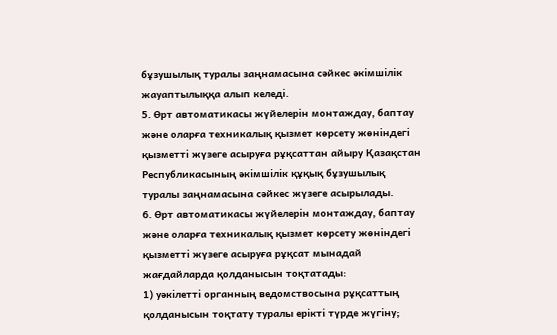бұзушылық туралы заңнамасына сәйкес әкімшілік жауаптылыққа алып келеді.
5. Өрт автоматикасы жүйелерін монтаждау, баптау және оларға техникалық қызмет көрсету жөніндегі қызметті жүзеге асыруға рұқсаттан айыру Қазақстан Республикасының әкімшілік құқық бұзушылық туралы заңнамасына сәйкес жүзеге асырылады.
6. Өрт автоматикасы жүйелерін монтаждау, баптау және оларға техникалық қызмет көрсету жөніндегі қызметті жүзеге асыруға рұқсат мынадай жағдайларда қолданысын тоқтатады:
1) уәкілетті органның ведомствосына рұқсаттың қолданысын тоқтату туралы ерікті түрде жүгіну;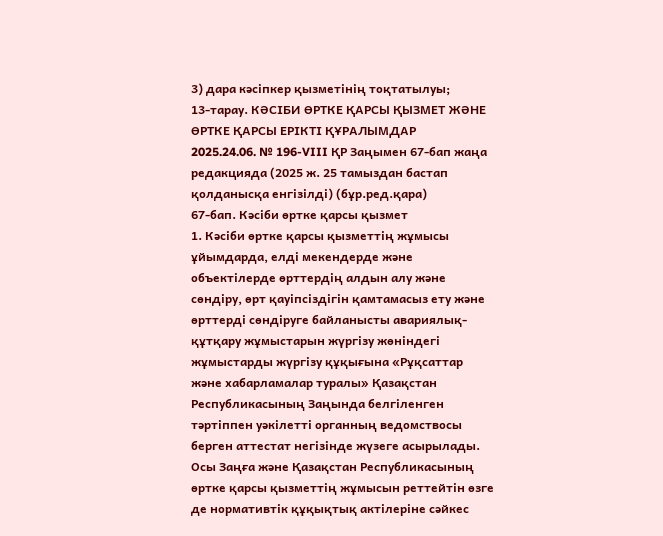3) дара кәсіпкер қызметінің тоқтатылуы;
13-тарау. КƏСІБИ ӨРТКЕ ҚАРСЫ ҚЫЗМЕТ ЖӘНЕ ӨРТКЕ ҚАРСЫ ЕРІКТІ ҚҰРАЛЫМДАР
2025.24.06. № 196-VIII ҚР Заңымен 67-бап жаңа редакцияда (2025 ж. 25 тамыздан бастап қолданысқа енгізілді) (бұр.ред.қара)
67-бап. Кәсіби өртке қарсы қызмет
1. Кәсіби өртке қарсы қызметтің жұмысы ұйымдарда, елді мекендерде және объектілерде өрттердің алдын алу және сөндіру, өрт қауіпсіздігін қамтамасыз ету және өрттерді сөндіруге байланысты авариялық-құтқару жұмыстарын жүргізу жөніндегі жұмыстарды жүргізу құқығына «Рұқсаттар және хабарламалар туралы» Қазақстан Республикасының Заңында белгіленген тәртіппен уәкілетті органның ведомствосы берген аттестат негізінде жүзеге асырылады.
Осы Заңға және Қазақстан Республикасының өртке қарсы қызметтің жұмысын реттейтін өзге де нормативтік құқықтық актілеріне сәйкес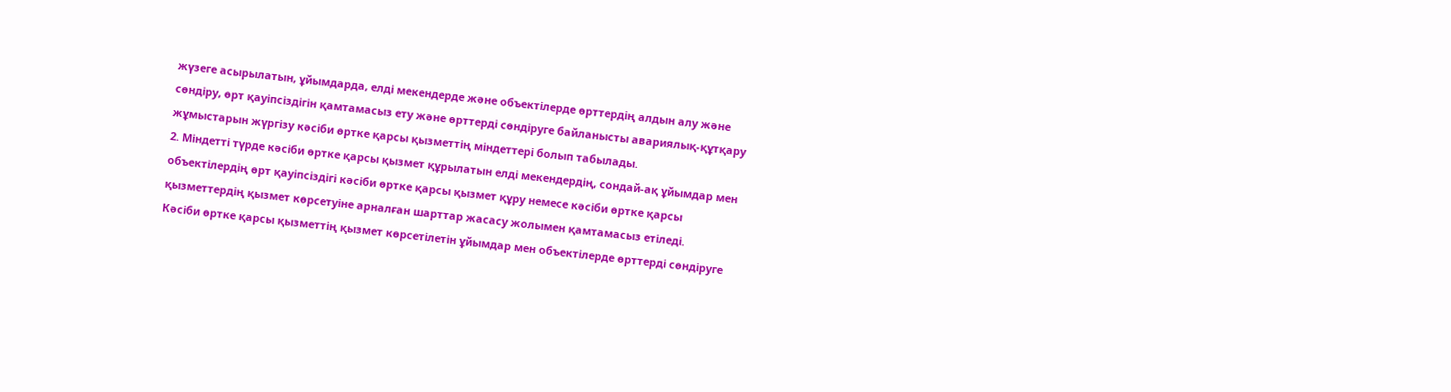жүзеге асырылатын, ұйымдарда, елді мекендерде және объектілерде өрттердің алдын алу және сөндіру, өрт қауіпсіздігін қамтамасыз ету және өрттерді сөндіруге байланысты авариялық-құтқару жұмыстарын жүргізу кәсіби өртке қарсы қызметтің міндеттері болып табылады.
2. Міндетті түрде кәсіби өртке қарсы қызмет құрылатын елді мекендердің, сондай-ақ ұйымдар мен объектілердің өрт қауіпсіздігі кәсіби өртке қарсы қызмет құру немесе кәсіби өртке қарсы қызметтердің қызмет көрсетуіне арналған шарттар жасасу жолымен қамтамасыз етіледі.
Кәсіби өртке қарсы қызметтің қызмет көрсетілетін ұйымдар мен объектілерде өрттерді сөндіруге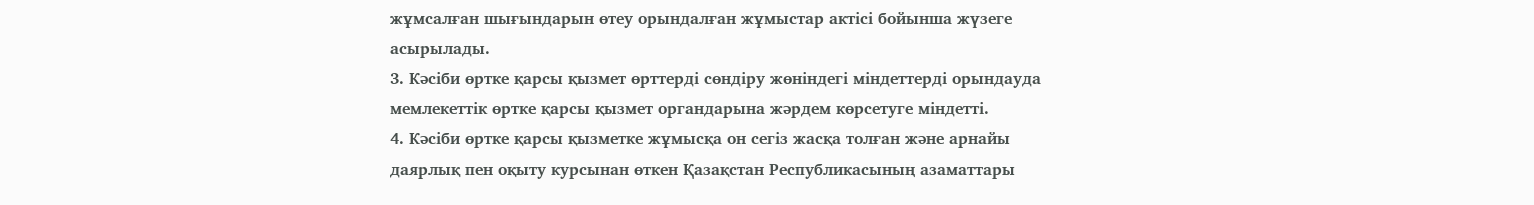жұмсалған шығындарын өтеу орындалған жұмыстар актісі бойынша жүзеге асырылады.
3. Кәсіби өртке қарсы қызмет өрттерді сөндіру жөніндегі міндеттерді орындауда мемлекеттік өртке қарсы қызмет органдарына жәрдем көрсетуге міндетті.
4. Кәсіби өртке қарсы қызметке жұмысқа он сегіз жасқа толған және арнайы даярлық пен оқыту курсынан өткен Қазақстан Республикасының азаматтары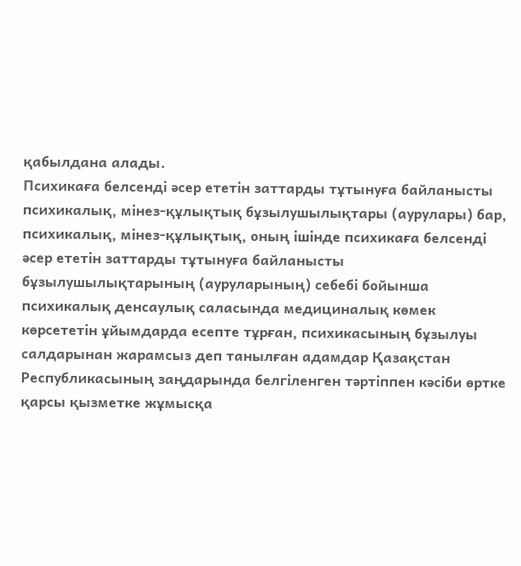қабылдана алады.
Психикаға белсенді әсер ететін заттарды тұтынуға байланысты психикалық, мінез-құлықтық бұзылушылықтары (аурулары) бар, психикалық, мінез-құлықтық, оның ішінде психикаға белсенді әсер ететін заттарды тұтынуға байланысты бұзылушылықтарының (ауруларының) себебі бойынша психикалық денсаулық саласында медициналық көмек көрсететін ұйымдарда есепте тұрған, психикасының бұзылуы салдарынан жарамсыз деп танылған адамдар Қазақстан Республикасының заңдарында белгіленген тәртіппен кәсіби өртке қарсы қызметке жұмысқа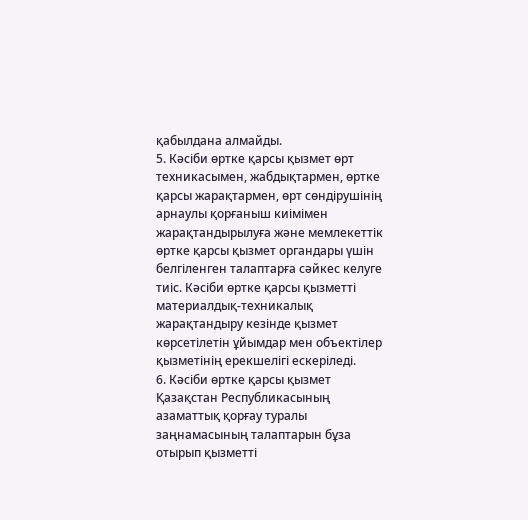қабылдана алмайды.
5. Кәсіби өртке қарсы қызмет өрт техникасымен, жабдықтармен, өртке қарсы жарақтармен, өрт сөндірушінің арнаулы қорғаныш киімімен жарақтандырылуға және мемлекеттік өртке қарсы қызмет органдары үшін белгіленген талаптарға сәйкес келуге тиіс. Кәсіби өртке қарсы қызметті материалдық-техникалық жарақтандыру кезінде қызмет көрсетілетін ұйымдар мен объектілер қызметінің ерекшелігі ескеріледі.
6. Кәсіби өртке қарсы қызмет Қазақстан Республикасының азаматтық қорғау туралы заңнамасының талаптарын бұза отырып қызметті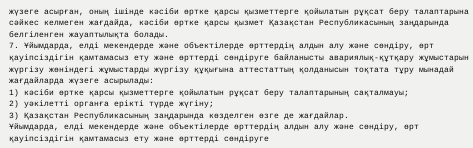жүзеге асырған, оның ішінде кәсіби өртке қарсы қызметтерге қойылатын рұқсат беру талаптарына сәйкес келмеген жағдайда, кәсіби өртке қарсы қызмет Қазақстан Республикасының заңдарында белгіленген жауаптылықта болады.
7. Ұйымдарда, елді мекендерде және объектілерде өрттердің алдын алу және сөндіру, өрт қауіпсіздігін қамтамасыз ету және өрттерді сөндіруге байланысты авариялық-құтқару жұмыстарын жүргізу жөніндегі жұмыстарды жүргізу құқығына аттестаттың қолданысын тоқтата тұру мынадай жағдайларда жүзеге асырылады:
1) кәсіби өртке қарсы қызметтерге қойылатын рұқсат беру талаптарының сақталмауы;
2) уәкілетті органға ерікті түрде жүгіну;
3) Қазақстан Республикасының заңдарында көзделген өзге де жағдайлар.
Ұйымдарда, елді мекендерде және объектілерде өрттердің алдын алу және сөндіру, өрт қауіпсіздігін қамтамасыз ету және өрттерді сөндіруге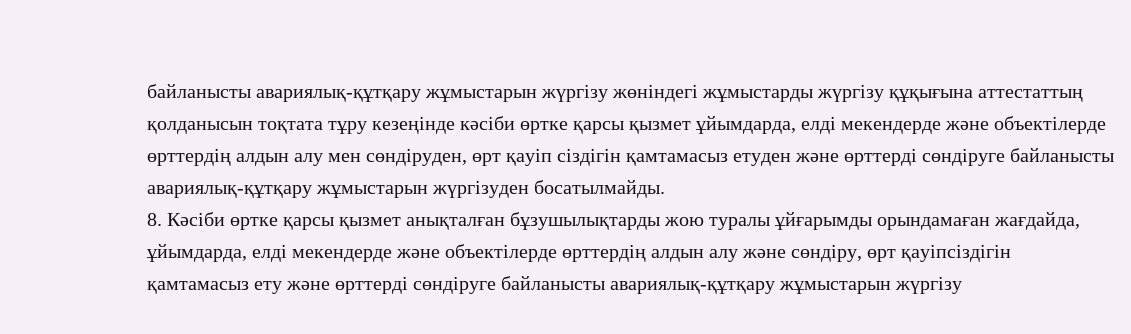байланысты авариялық-құтқару жұмыстарын жүргізу жөніндегі жұмыстарды жүргізу құқығына аттестаттың қолданысын тоқтата тұру кезеңінде кәсіби өртке қарсы қызмет ұйымдарда, елді мекендерде және объектілерде өрттердің алдын алу мен сөндіруден, өрт қауіп сіздігін қамтамасыз етуден және өрттерді сөндіруге байланысты авариялық-құтқару жұмыстарын жүргізуден босатылмайды.
8. Кәсіби өртке қарсы қызмет анықталған бұзушылықтарды жою туралы ұйғарымды орындамаған жағдайда, ұйымдарда, елді мекендерде және объектілерде өрттердің алдын алу және сөндіру, өрт қауіпсіздігін қамтамасыз ету және өрттерді сөндіруге байланысты авариялық-құтқару жұмыстарын жүргізу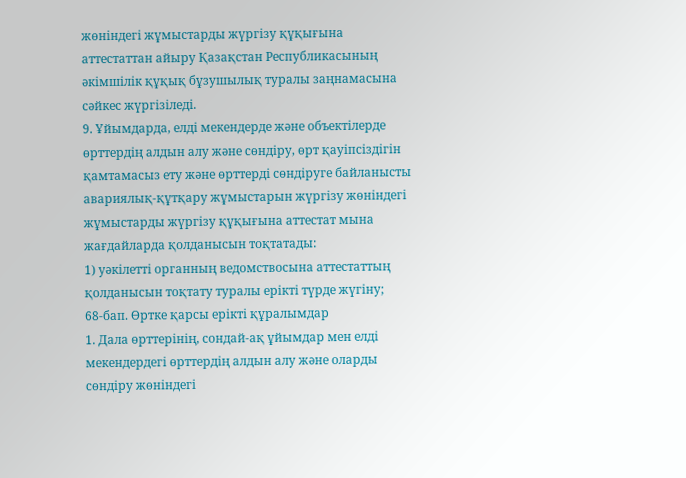жөніндегі жұмыстарды жүргізу құқығына аттестаттан айыру Қазақстан Республикасының әкімшілік құқық бұзушылық туралы заңнамасына сәйкес жүргізіледі.
9. Ұйымдарда, елді мекендерде және объектілерде өрттердің алдын алу және сөндіру, өрт қауіпсіздігін қамтамасыз ету және өрттерді сөндіруге байланысты авариялық-құтқару жұмыстарын жүргізу жөніндегі жұмыстарды жүргізу құқығына аттестат мына жағдайларда қолданысын тоқтатады:
1) уәкілетті органның ведомствосына аттестаттың қолданысын тоқтату туралы ерікті түрде жүгіну;
68-бап. Өртке қарсы ерікті құралымдар
1. Дала өрттерінің, сондай-ақ ұйымдар мен елді мекендердегі өрттердің алдын алу және оларды сөндіру жөніндегі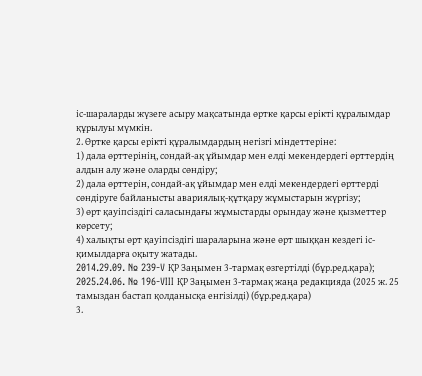іс-шараларды жүзеге асыру мақсатында өртке қарсы ерікті құралымдар құрылуы мүмкін.
2. Өртке қарсы ерікті құралымдардың негізгі міндеттеріне:
1) дала өрттерінің, сондай-ақ ұйымдар мен елді мекендердегі өрттердің алдын алу және оларды сөндіру;
2) дала өрттерін, сондай-ақ ұйымдар мен елді мекендердегі өрттерді сөндіруге байланысты авариялық-құтқару жұмыстарын жүргізу;
3) өрт қауіпсіздігі саласындағы жұмыстарды орындау және қызметтер көрсету;
4) халықты өрт қауіпсіздігі шараларына және өрт шыққан кездегі іс-қимылдарға оқыту жатады.
2014.29.09. № 239-V ҚР Заңымен 3-тармақ өзгертілді (бұр.ред.қара); 2025.24.06. № 196-VIII ҚР Заңымен 3-тармақ жаңа редакцияда (2025 ж. 25 тамыздан бастап қолданысқа енгізілді) (бұр.ред.қара)
3.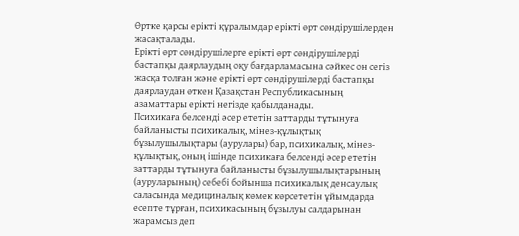Өртке қарсы ерікті құралымдар ерікті өрт сөндірушілерден жасақталады.
Ерікті өрт сөндірушілерге ерікті өрт сөндірушілерді бастапқы даярлаудың оқу бағдарламасына сәйкес он сегіз жасқа толған және ерікті өрт сөндірушілерді бастапқы даярлаудан өткен Қазақстан Республикасының азаматтары ерікті негізде қабылданады.
Психикаға белсенді әсер ететін заттарды тұтынуға байланысты психикалық, мінез-құлықтық бұзылушылықтары (аурулары) бар, психикалық, мінез-құлықтық, оның ішінде психикаға белсенді әсер ететін заттарды тұтынуға байланысты бұзылушылықтарының (ауруларының) себебі бойынша психикалық денсаулық саласында медициналық көмек көрсететін ұйымдарда есепте тұрған, психикасының бұзылуы салдарынан жарамсыз деп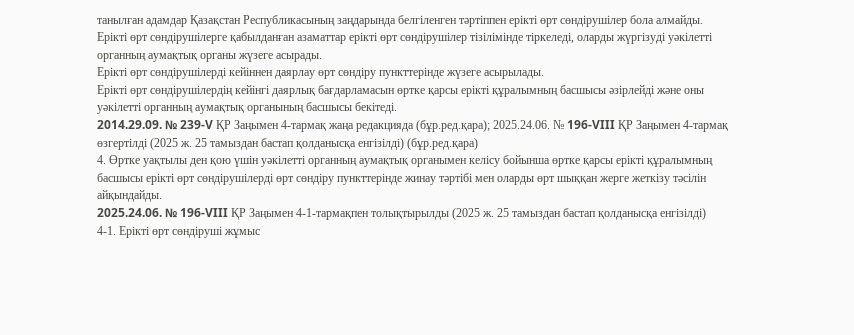танылған адамдар Қазақстан Республикасының заңдарында белгіленген тәртіппен ерікті өрт сөндірушілер бола алмайды.
Ерікті өрт сөндірушілерге қабылданған азаматтар ерікті өрт сөндірушілер тізілімінде тіркеледі, оларды жүргізуді уәкілетті органның аумақтық органы жүзеге асырады.
Ерікті өрт сөндірушілерді кейіннен даярлау өрт сөндіру пункттерінде жүзеге асырылады.
Ерікті өрт сөндірушілердің кейінгі даярлық бағдарламасын өртке қарсы ерікті құралымның басшысы әзірлейді және оны уәкілетті органның аумақтық органының басшысы бекітеді.
2014.29.09. № 239-V ҚР Заңымен 4-тармақ жаңа редакцияда (бұр.ред.қара); 2025.24.06. № 196-VIII ҚР Заңымен 4-тармақ өзгертілді (2025 ж. 25 тамыздан бастап қолданысқа енгізілді) (бұр.ред.қара)
4. Өртке уақтылы ден қою үшін уәкілетті органның аумақтық органымен келісу бойынша өртке қарсы ерікті құралымның басшысы ерікті өрт сөндірушілерді өрт сөндіру пункттерінде жинау тәртібі мен оларды өрт шыққан жерге жеткізу тәсілін айқындайды.
2025.24.06. № 196-VIII ҚР Заңымен 4-1-тармақпен толықтырылды (2025 ж. 25 тамыздан бастап қолданысқа енгізілді)
4-1. Ерікті өрт сөндіруші жұмыс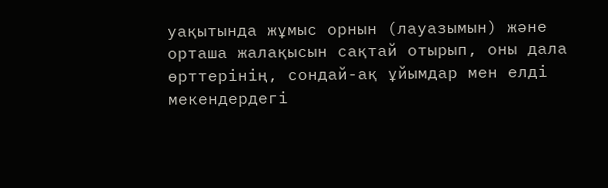уақытында жұмыс орнын (лауазымын) және орташа жалақысын сақтай отырып, оны дала өрттерінің, сондай-ақ ұйымдар мен елді мекендердегі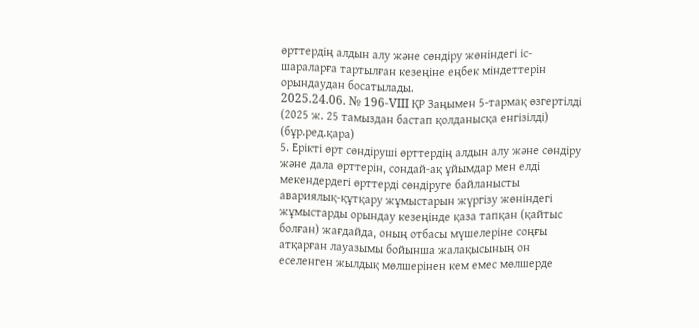өрттердің алдын алу және сөндіру жөніндегі іс-шараларға тартылған кезеңіне еңбек міндеттерін орындаудан босатылады.
2025.24.06. № 196-VIII ҚР Заңымен 5-тармақ өзгертілді (2025 ж. 25 тамыздан бастап қолданысқа енгізілді) (бұр.ред.қара)
5. Ерікті өрт сөндіруші өрттердің алдын алу және сөндіру және дала өрттерін, сондай-ақ ұйымдар мен елді мекендердегі өрттерді сөндіруге байланысты авариялық-құтқару жұмыстарын жүргізу жөніндегі жұмыстарды орындау кезеңінде қаза тапқан (қайтыс болған) жағдайда, оның отбасы мүшелеріне соңғы атқарған лауазымы бойынша жалақысының он еселенген жылдық мөлшерінен кем емес мөлшерде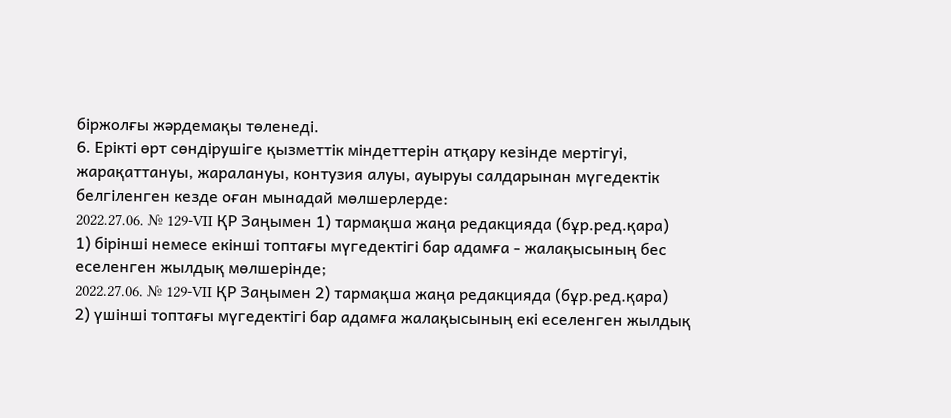біржолғы жәрдемақы төленеді.
6. Ерікті өрт сөндірушіге қызметтік міндеттерін атқару кезінде мертігуі, жарақаттануы, жаралануы, контузия алуы, ауыруы салдарынан мүгедектік белгіленген кезде оған мынадай мөлшерлерде:
2022.27.06. № 129-VII ҚР Заңымен 1) тармақша жаңа редакцияда (бұр.ред.қара)
1) бірінші немесе екінші топтағы мүгедектігі бар адамға - жалақысының бес еселенген жылдық мөлшерінде;
2022.27.06. № 129-VII ҚР Заңымен 2) тармақша жаңа редакцияда (бұр.ред.қара)
2) үшінші топтағы мүгедектігі бар адамға жалақысының екі еселенген жылдық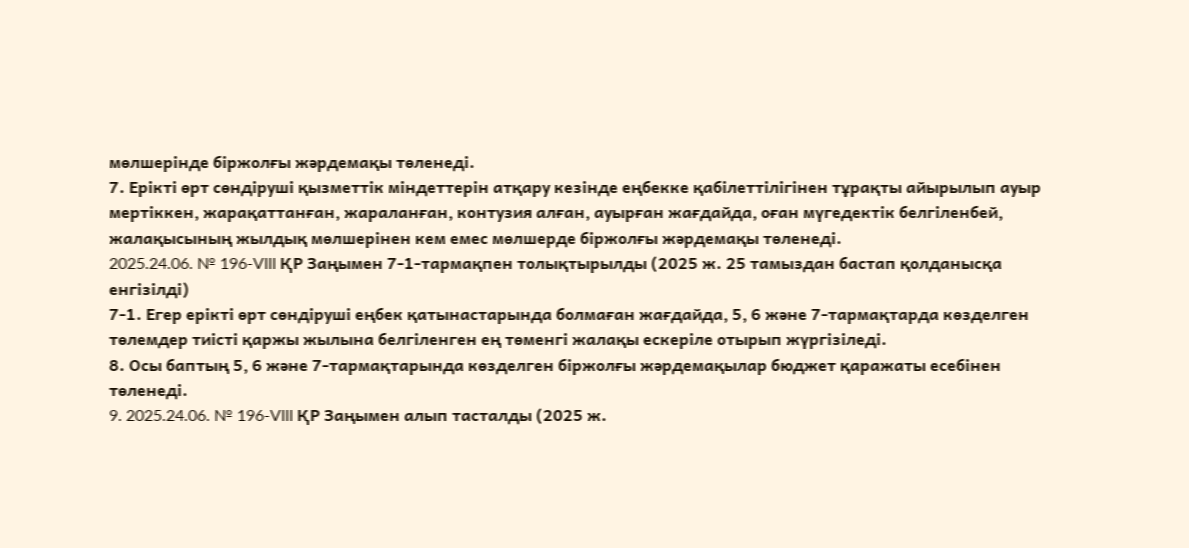мөлшерінде біржолғы жәрдемақы төленеді.
7. Ерікті өрт сөндіруші қызметтік міндеттерін атқару кезінде еңбекке қабілеттілігінен тұрақты айырылып ауыр мертіккен, жарақаттанған, жараланған, контузия алған, ауырған жағдайда, оған мүгедектік белгіленбей, жалақысының жылдық мөлшерінен кем емес мөлшерде біржолғы жәрдемақы төленеді.
2025.24.06. № 196-VIII ҚР Заңымен 7-1-тармақпен толықтырылды (2025 ж. 25 тамыздан бастап қолданысқа енгізілді)
7-1. Егер ерікті өрт сөндіруші еңбек қатынастарында болмаған жағдайда, 5, 6 және 7-тармақтарда көзделген төлемдер тиісті қаржы жылына белгіленген ең төменгі жалақы ескеріле отырып жүргізіледі.
8. Осы баптың 5, 6 және 7-тармақтарында көзделген біржолғы жәрдемақылар бюджет қаражаты есебінен төленеді.
9. 2025.24.06. № 196-VIII ҚР Заңымен алып тасталды (2025 ж.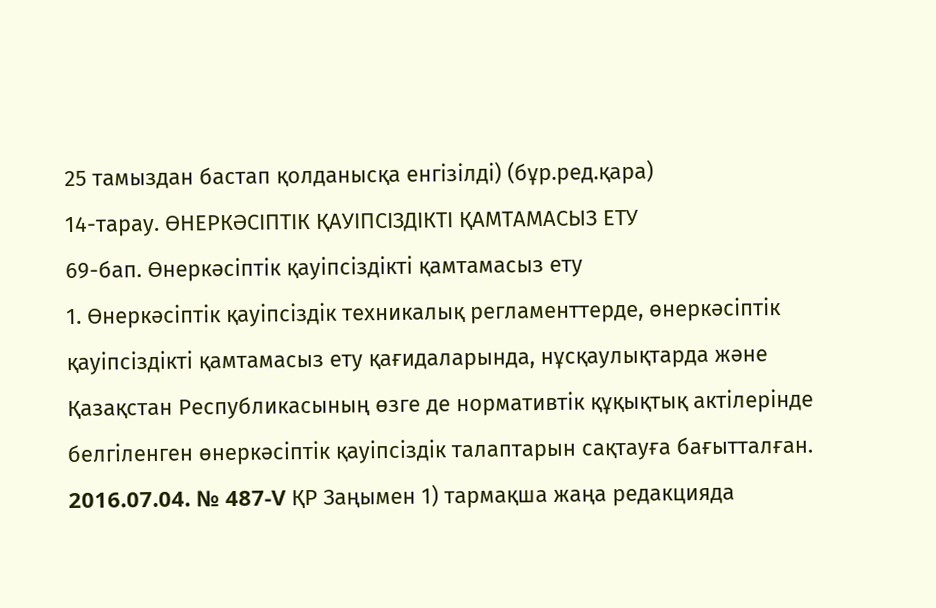25 тамыздан бастап қолданысқа енгізілді) (бұр.ред.қара)
14-тарау. ӨНЕРКӘСІПТІК ҚАУІПСІЗДІКТІ ҚАМТАМАСЫЗ ЕТУ
69-бап. Өнеркәсіптік қауіпсіздікті қамтамасыз ету
1. Өнеркәсіптік қауіпсіздік техникалық регламенттерде, өнеркәсіптік қауіпсіздікті қамтамасыз ету қағидаларында, нұсқаулықтарда және Қазақстан Республикасының өзге де нормативтік құқықтық актілерінде белгіленген өнеркәсіптік қауіпсіздік талаптарын сақтауға бағытталған.
2016.07.04. № 487-V ҚР Заңымен 1) тармақша жаңа редакцияда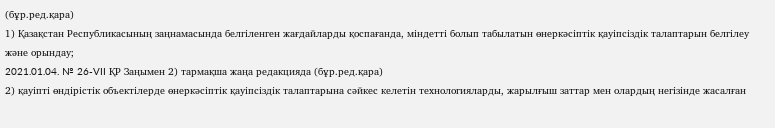(бұр.ред.қара)
1) Қазақстан Республикасының заңнамасында белгіленген жағдайларды қоспағанда, міндетті болып табылатын өнеркәсiптiк қауiпсiздiк талаптарын белгiлеу және орындау;
2021.01.04. № 26-VII ҚР Заңымен 2) тармақша жаңа редакцияда (бұр.ред.қара)
2) қауіпті өндірістік объектілерде өнеркәсіптік қауіпсіздік талаптарына сәйкес келетін технологияларды, жарылғыш заттар мен олардың негізінде жасалған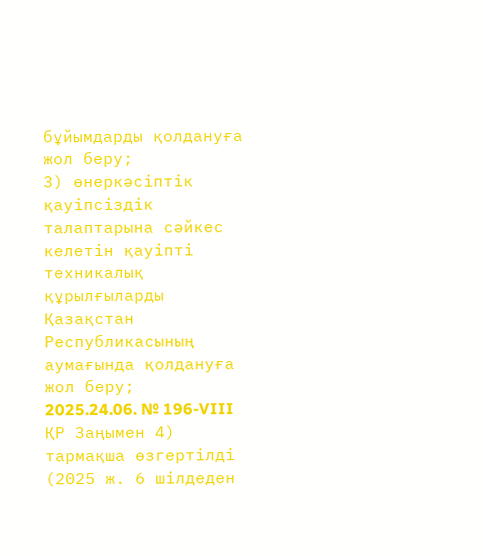бұйымдарды қолдануға жол беру;
3) өнеркәсіптік қауіпсіздік талаптарына сәйкес келетін қауіпті техникалық құрылғыларды Қазақстан Республикасының аумағында қолдануға жол беру;
2025.24.06. № 196-VIII ҚР Заңымен 4) тармақша өзгертілді (2025 ж. 6 шілдеден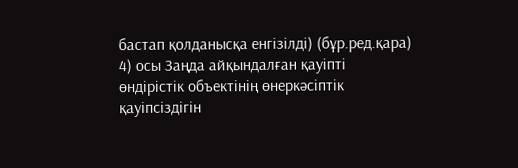бастап қолданысқа енгізілді) (бұр.ред.қара)
4) осы Заңда айқындалған қауіпті өндiрiстiк объектiнiң өнеркәсіптік қауiпсiздiгiн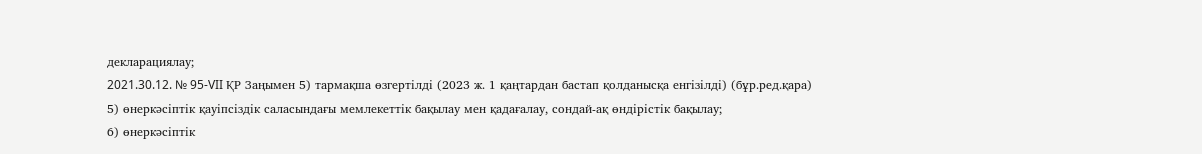декларациялау;
2021.30.12. № 95-VII ҚР Заңымен 5) тармақша өзгертілді (2023 ж. 1 қаңтардан бастап қолданысқа енгізілді) (бұр.ред.қара)
5) өнеркәсiптiк қауiпсiздiк саласындағы мемлекеттік бақылау мен қадағалау, сондай-ақ өндiрiстiк бақылау;
6) өнеркәсiптiк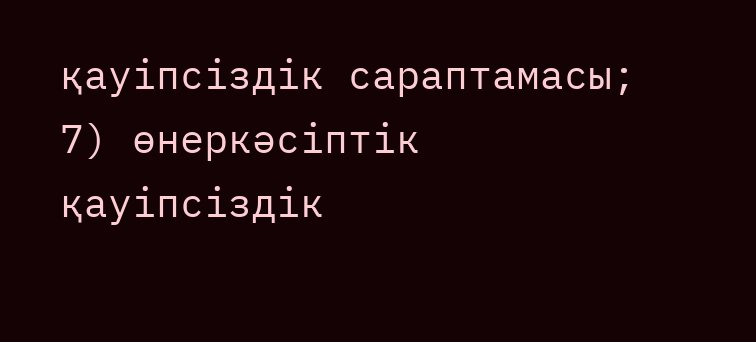қауiпсiздiк сараптамасы;
7) өнеркәсiптiк қауiпсiздiк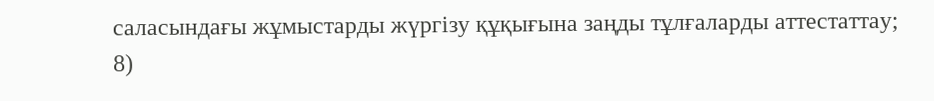саласындағы жұмыстарды жүргізу құқығына заңды тұлғаларды аттестаттау;
8)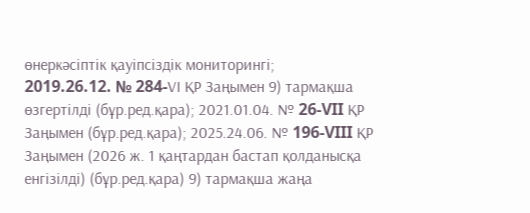өнеркәсiптiк қауiпсiздiк мониторингі;
2019.26.12. № 284-VІ ҚР Заңымен 9) тармақша өзгертілді (бұр.ред.қара); 2021.01.04. № 26-VII ҚР Заңымен (бұр.ред.қара); 2025.24.06. № 196-VIII ҚР Заңымен (2026 ж. 1 қаңтардан бастап қолданысқа енгізілді) (бұр.ред.қара) 9) тармақша жаңа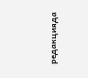редакцияда